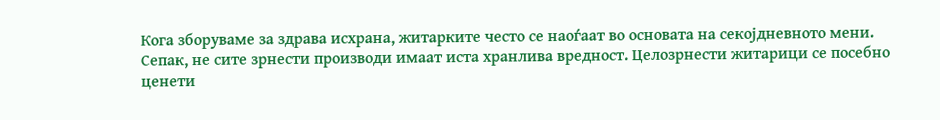Кога зборуваме за здрава исхрана, житарките често се наоѓаат во основата на секојдневното мени. Сепак, не сите зрнести производи имаат иста хранлива вредност. Целозрнести житарици се посебно ценети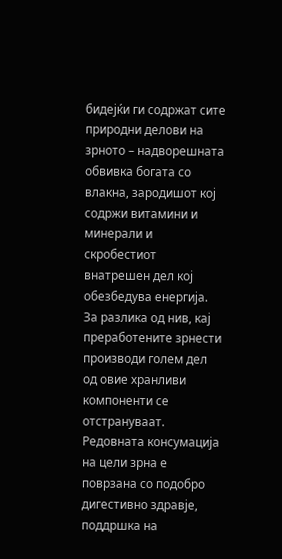бидејќи ги содржат сите природни делови на зрното – надворешната обвивка богата со влакна, зародишот кој содржи витамини и минерали и скробестиот внатрешен дел кој обезбедува енергија. За разлика од нив, кај преработените зрнести производи голем дел од овие хранливи компоненти се отстрануваат.
Редовната консумација на цели зрна е поврзана со подобро дигестивно здравје, поддршка на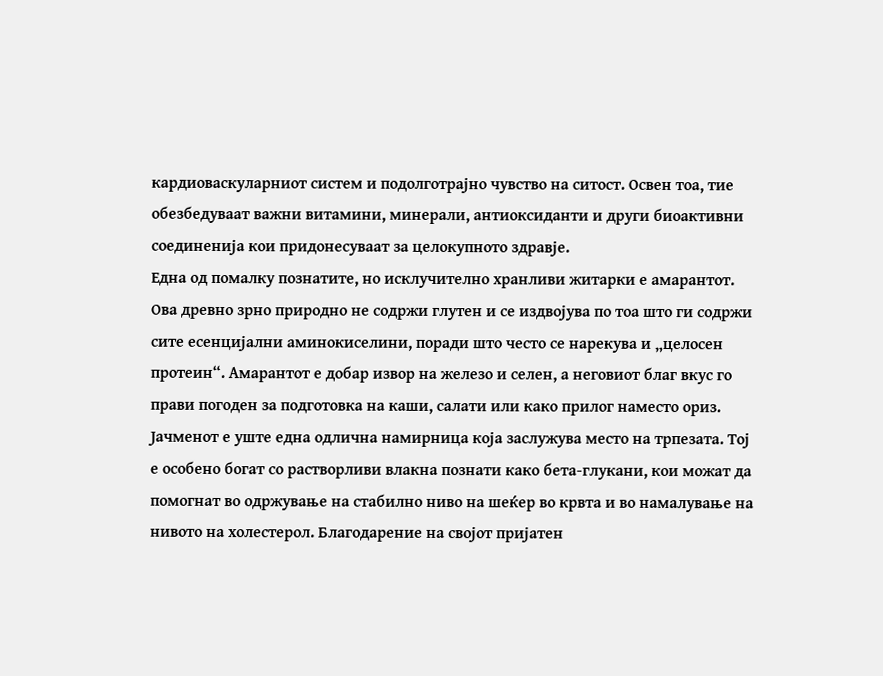кардиоваскуларниот систем и подолготрајно чувство на ситост. Освен тоа, тие обезбедуваат важни витамини, минерали, антиоксиданти и други биоактивни соединенија кои придонесуваат за целокупното здравје.
Една од помалку познатите, но исклучително хранливи житарки е амарантот. Ова древно зрно природно не содржи глутен и се издвојува по тоа што ги содржи сите есенцијални аминокиселини, поради што често се нарекува и „целосен протеин“. Амарантот е добар извор на железо и селен, а неговиот благ вкус го прави погоден за подготовка на каши, салати или како прилог наместо ориз.
Јачменот е уште една одлична намирница која заслужува место на трпезата. Тој е особено богат со растворливи влакна познати како бета-глукани, кои можат да помогнат во одржување на стабилно ниво на шеќер во крвта и во намалување на нивото на холестерол. Благодарение на својот пријатен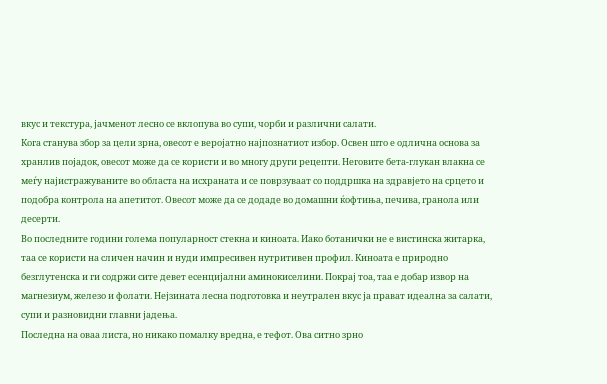вкус и текстура, јачменот лесно се вклопува во супи, чорби и различни салати.
Кога станува збор за цели зрна, овесот е веројатно најпознатиот избор. Освен што е одлична основа за хранлив појадок, овесот може да се користи и во многу други рецепти. Неговите бета-глукан влакна се меѓу најистражуваните во областа на исхраната и се поврзуваат со поддршка на здравјето на срцето и подобра контрола на апетитот. Овесот може да се додаде во домашни ќофтиња, печива, гранола или десерти.
Во последните години голема популарност стекна и киноата. Иако ботанички не е вистинска житарка, таа се користи на сличен начин и нуди импресивен нутритивен профил. Киноата е природно безглутенска и ги содржи сите девет есенцијални аминокиселини. Покрај тоа, таа е добар извор на магнезиум, железо и фолати. Нејзината лесна подготовка и неутрален вкус ја прават идеална за салати, супи и разновидни главни јадења.
Последна на оваа листа, но никако помалку вредна, е тефот. Ова ситно зрно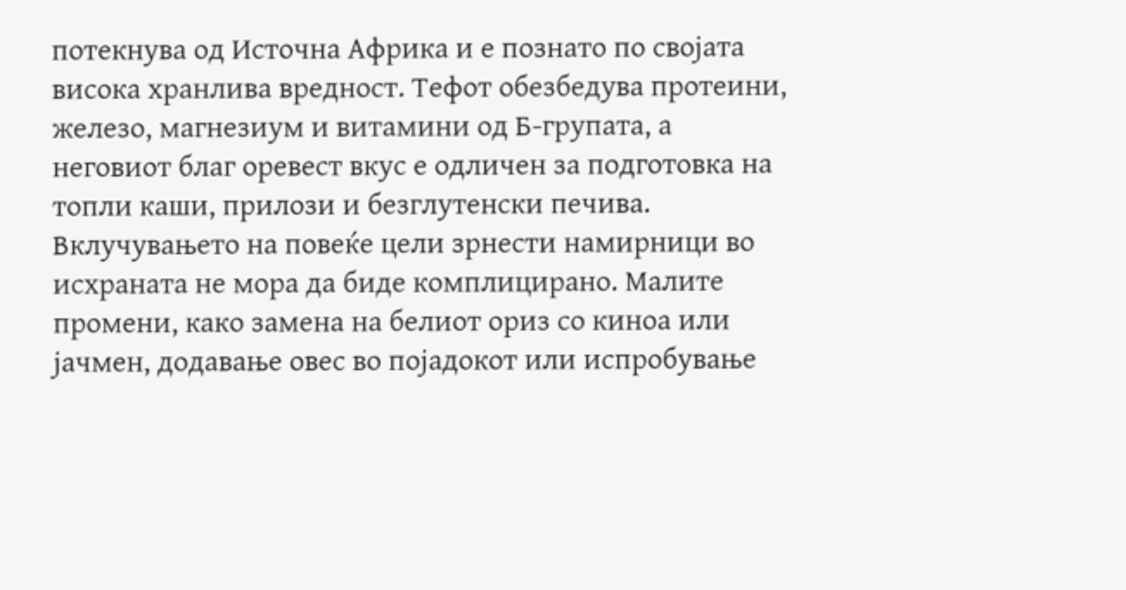потекнува од Источна Африка и е познато по својата висока хранлива вредност. Тефот обезбедува протеини, железо, магнезиум и витамини од Б-групата, а неговиот благ оревест вкус е одличен за подготовка на топли каши, прилози и безглутенски печива.
Вклучувањето на повеќе цели зрнести намирници во исхраната не мора да биде комплицирано. Малите промени, како замена на белиот ориз со киноа или јачмен, додавање овес во појадокот или испробување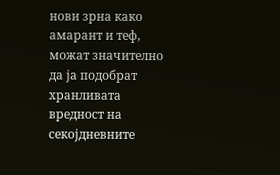нови зрна како амарант и теф, можат значително да ја подобрат хранливата вредност на секојдневните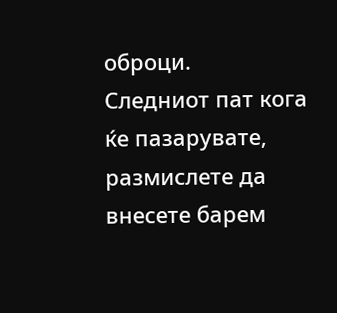оброци.
Следниот пат кога ќе пазарувате, размислете да внесете барем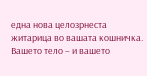една нова целозрнеста житарица во вашата кошничка. Вашето тело – и вашето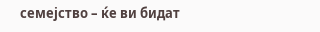семејство – ќе ви бидат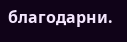благодарни.